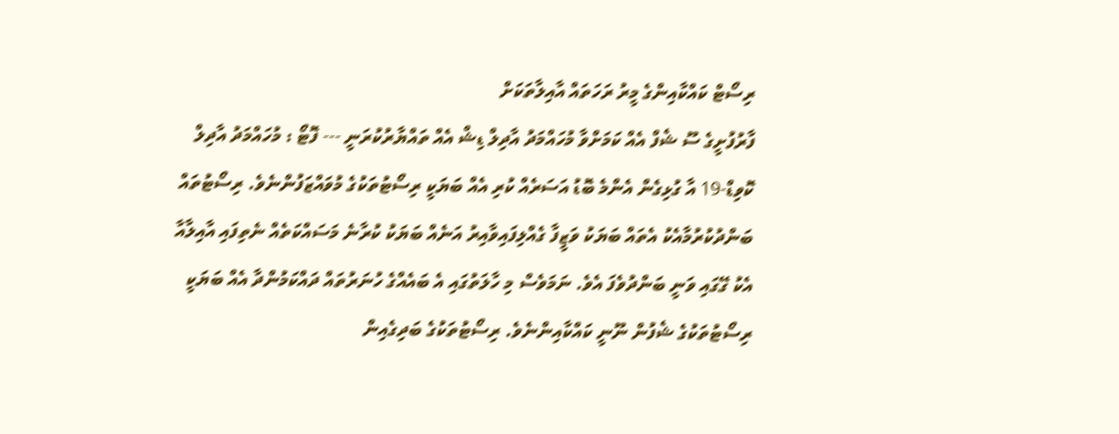ރިސޯޓް ކައްކާއިންގެ މީރު ރަހަތައް އާއިލާތަކަށް
ފާރުފުށީގެ ސޫ ޝެފް އެއް ކަމަށްވާ މުހައްމަދު އާދިލް ޑިޝް އެއް ތައްޔާރުކުރަނީ --- ފޮޓޯ : މުހައްމަދު އާދިލް
ކޮވިޑް-19 އާ ގުޅިގެން އެންމެ ބޮޑު އަސަރެއް ކުރި އެއް ބަޔަކީ ރިސޯޓުތަކުގެ މުވައްޒަފުންނެވެ. ރިސޯޓުތައް ބަންދުކުރުމާއެކު އެތައް ބަޔަކު ވަޒީފާ ގެއްލިފައިވާއިރު އަނެއް ބަޔަކު ކުރާނެ މަސައްކަތެއް ނެތިފައި އާއިލާއާ އެކު ގޭގައި ވަނީ ބަންދުވެފަ އެވެ. ނަމަވެސް މި ހާލަތުގައި އެ ބައެއްގެ ހުނަރުތައް ދައްކަމުންދާ އެއް ބަޔަކީ ރިސޯޓުތަކުގެ ޝެފުން ނޫނީ ކައްކާއިންނެވެ. ރިސޯޓުތަކުގެ ބަދިގެއިން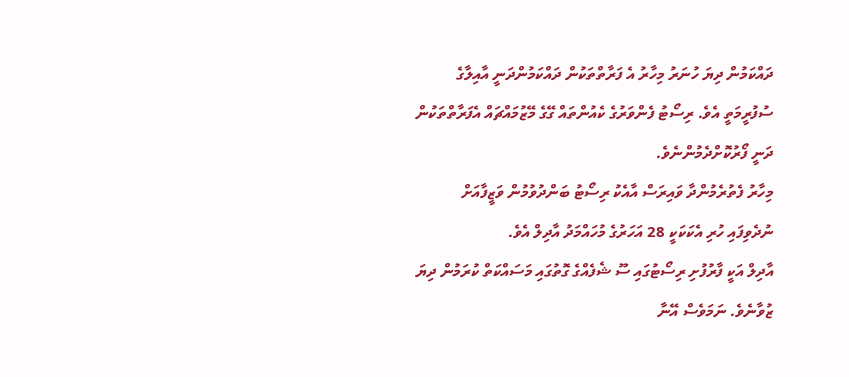ދައްކަމުން ދިޔަ ހުނަރު މިހާރު އެ ފަރާތްތަކުން ދައްކަމުންދަނީ އާއިލާގެ ސުފުރީމަތީ އެވެ. ރިސޯޓު ފެންވަރުގެ ކެއުންތައް ގޭގެ މޭޒުމައްޗައް އެފަރާތްތަކުން ދަނީ ފޯރުކޮށްދެމުންނެވެ.
މިހާރު ފެތުރެމުންދާ ވައިރަސް އާއެކު ރިސޯޓު ބަންދުވުމުން ވަޒީފާއަށް ނުދެވިފައި ހުރި އެކަކަކީ 28 އަހަރުގެ މުހައްމަދު އާދިލް އެވެ.
އާދިލް އަކީ ފާރުފުށި ރިސޯޓުގައި ސޫ ޝެފެއްގެ ގޮތުގައި މަސައްކަތް ކުރަމުން ދިޔަ ޒުވާނެވެ. ނަމަވެސް އޭނާ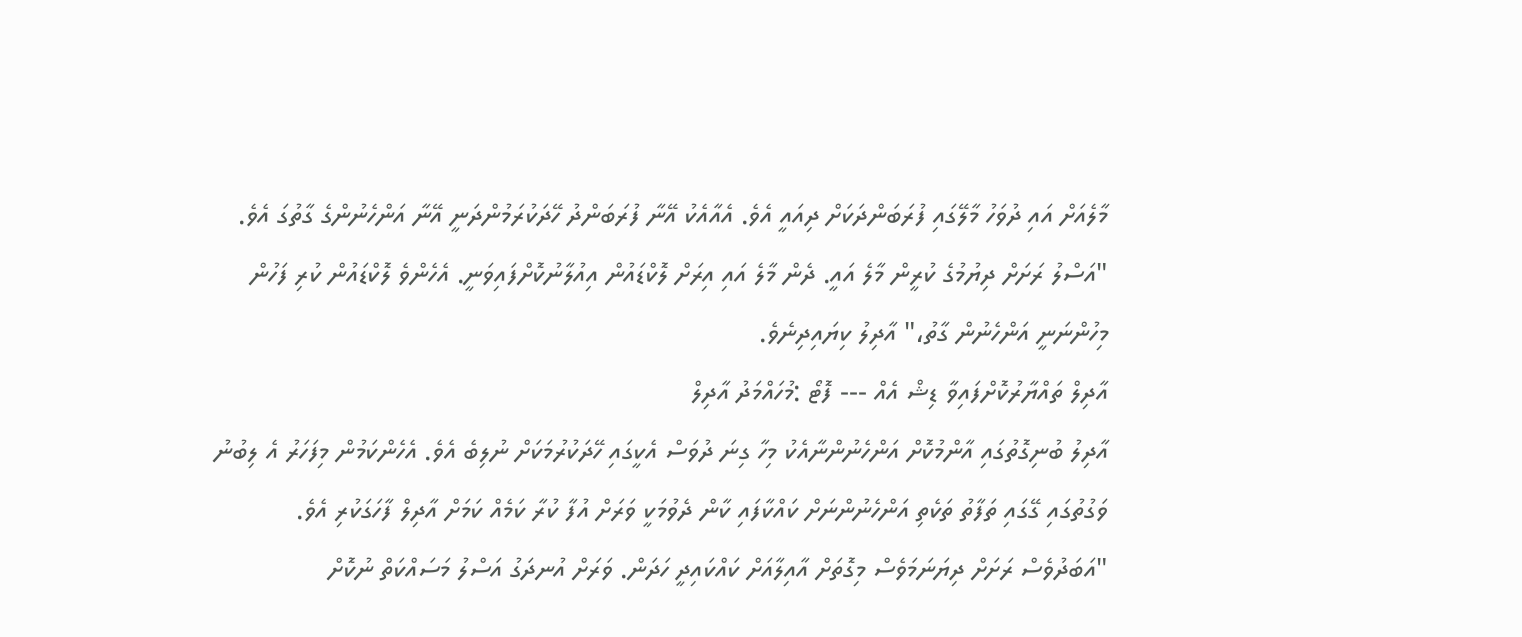މާލެއަށް އައި ދުވަހު މާލޭގައި ފުރަބަންދަކަށް ދިއައީ އެވެ. އެއާއެކު އޭނާ ފުރަބަންދު ހޭދަކުރަމުންދަނީ އޭނާ އަންހެނުންގެ ގާތުގަ އެވެ.
"އަސްލު ރަށަށް ދިޔުމުގެ ކުރީން މާލެ އައީ. ދެން މާލެ އައި އިރަށް ލޮކްޑައުން އިއުލާނުކޮށްފައިވަނީ. އެހެންވެ ލޮކްޑައުން ކުރި ފަހުން މިހުންނަނީ އަންހެނުން ގާތު،" އާދިލު ކިޔައިދިނެވެ.
އާދިލް ތައްޔާރުކޮށްފައިވާ ޑިޝް އެއް --- ފޮޓޯ :މުހައްމަދު އާދިލް
އާދިލު ބުނިގޮތުގައި އާންމުކޮށް އަންހެނުންނާއެކު މިހާ ގިނަ ދުވަސް އެކީގައި ހޭދަކުރުމަކަށް ނުލިބެ އެވެ. އެހެންކަމުން މިފަހަރު އެ ލިބުނު ވަގުތުގައި ގޭގައި ތަފާތު ތަކެތި އަންހެނުންނަށް ކައްކާފައި ކާން ދެވުމަކީ ވަރަށް އުފާ ކުރާ ކަމެއް ކަމަށް އާދިލް ފާހަގަކުރި އެވެ.
"އަބަދުވެސް ރަށަށް ދިޔަނަމަވެސް މިގޮތަށް އާއިލާއަށް ކައްކައިދީ ހަދަން. ވަރަށް އުނދަގު އަސްލު މަސައްކަތް ނުކޮށް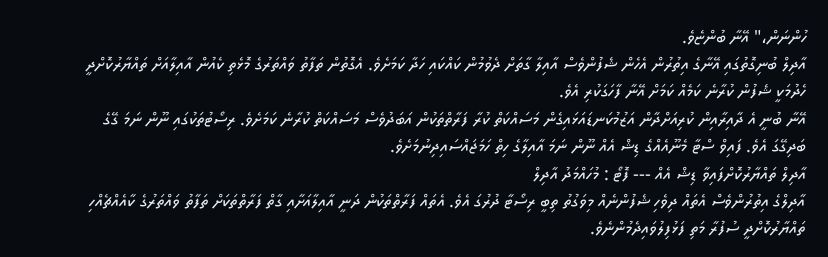ހުންނަން،" އޭނާ ބުންޏެވެ.
އާދިލް ބުނިގޮތުގައި އޭނާގެ އިތުރުން އެހެން ޝެފުންވެސް އާއިލާ ގާތަށް ދެވުމުން ކައްކައި ހަދާ ކަމަށެވެ. އެގޮތުން ތަފާތު ވައްތަރުގެ މޮޅެތި ކެއުން އާއިލާއަށް ތައްޔާރުކޮށްދީ ހެދުމަކީ ޝެފުން ކުރާނެ ކަމެއް ކަމަށް އޭނާ ފާހަގަކުރި އެވެ.
އޭނާ ބުނީ އެ ދާއިރާއިން ކުރިއަށްދާން އަޒުމުކަނޑައަޅައިގެން މަސައްކަތް ކުރާ ފަރާތްތަކުން އަބަދުވެސް މަސައްކަތް ކުރާނެ ކަމަށެވެ. ރިސޯޓުތަކުގައި ނޫން ނަމަ ގޭގެ ބަދިގޭގަ އެވެ. ފައިވް ސްޓާ މެނޫއެއްގެ ޑިޝް އެއް ނޫން ނަމަ އާއިލާގެ ހިތް ހަމަޖައްސައިދިނުމަށެވެ.
އާދިލް ތައްޔާރުކޮށްފައިވާ ޑިޝް އެއް --- ފޮޓޯ : މުހައްމަދު އާދިލް
އާދިލްގެ އިތުރުންވެސް އެތައް ދިވެހި ޝެފުންނެއް މިވަގުތު ތިބީ ރިސޯޓާ ދުރުގަ އެވެ. އެތައް ފަރާތްތަކުން ދަނީ އާއިލާއަށާއި ގާތް ފަރާތްތަކަށް ތަފާތު ވައްތަރުގެ ކާއެއްޗެއްހި ތައްޔާރުކޮށްދީ ސުފުރާ މަތި ފަޅުފިލުވައިދެމުންނެވެ.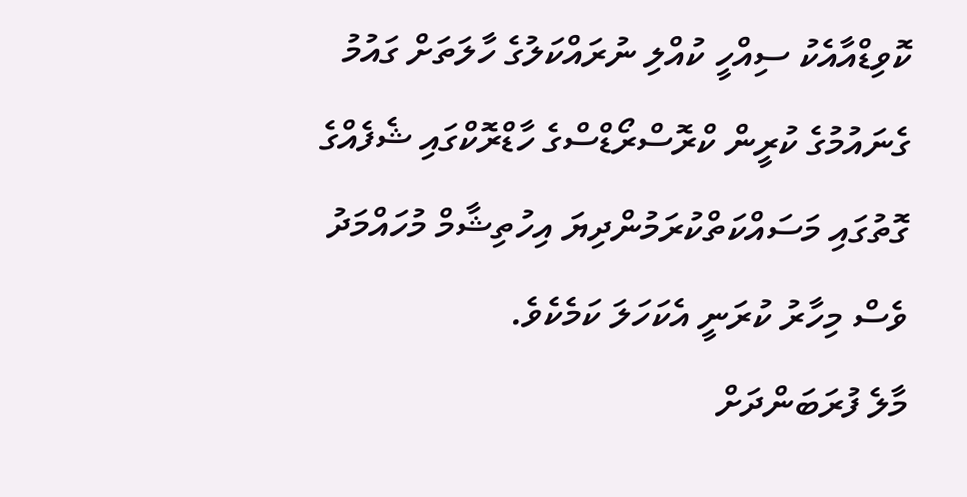ކޮވިޑްއާއެކު ސިއްހީ ކުއްލި ނުރައްކަލުގެ ހާލަތަށް ގައުމު ގެނައުމުގެ ކުރީން ކްރޮސްރޯޑްސްގެ ހާޑްރޮކްގައި ޝެފެއްގެ ގޮތުގައި މަސައްކަތްކުރަމުންދިޔަ އިހުތިޝާމް މުހައްމަދު ވެސް މިހާރު ކުރަނީ އެކަހަލަ ކަމެކެވެ.
މާލެ ފުރަބަންދަށް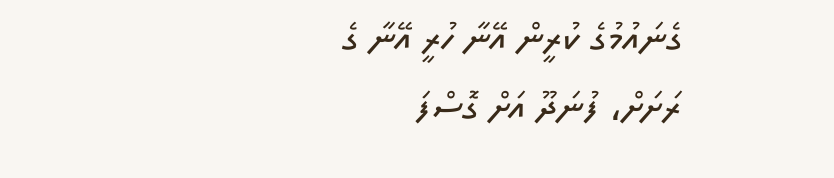ގެނައުމުގެ ކުރީން އޭނާ ހުރީ އޭނާ ގެ ރަށަށް، ފުނަދޫ އަށް ގޮސްފަ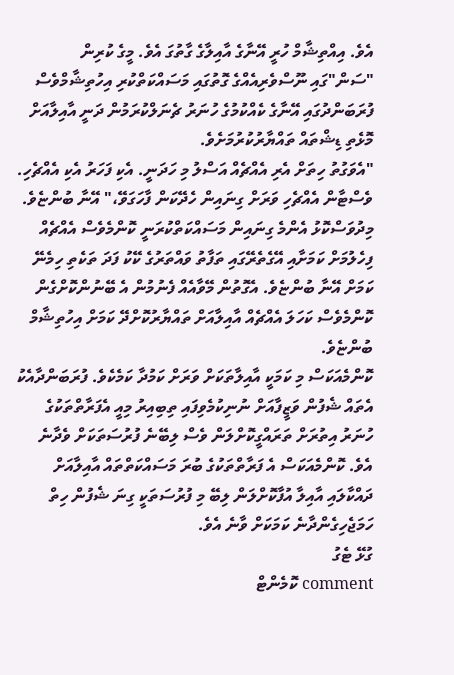އެވެ. އިއްތިޝާމް ހުރީ އޭނާގެ އާއިލާގެ ގާތުގަ އެވެ. މީގެ ކުރިން "ސަން"ގައި ނޫސްވެރިއެއްގެ ގޮތުގައި މަސައްކަތްކުރި އިހުތިޝާމްވެސް ފުރަބަންދުގައި އޭނާގެ ކެއްކުމުގެ ހުނަރު ޗެނަލްކުރަމުން ދަނީ އާއިލާއަށް މޮޅެތި ޑިޝްތައް ތައްޔާރުކުރުމަށެވެ.
"އެވަގުތު ހިތަށް އެރި އެއްޗެއް އަސްލު މި ހަދަނީ. އެކި ފަހަރު އެކި އެއްޗެހި. ވެސްޓާން އެއްޗެހި ވަރަށް ގިނައިން ހެދޭކަން ފާހަގަވޭ،" އޭނާ ބުންޏެވެ.
މިދުވަސްކޮޅު އެންމެ ގިނައިން މަސައްކަތްކުރަނީ ކޮންމެވެސް އެއްޗެއް ފިހެލުމަށް ކަމަށާއި އޭގެތެރޭގައި ތަފާތު ވައްތަރުގެ ކޭކު ފަދަ ތަކެތި ހިމެނޭ ކަމަށް އޭނާ ބުންޏެވެ. އެގޮތުން މޭވާއެއް ފެނުމުން އެ ބޭނުންކޮށްގެން ކޮންމެވެސް ކަހަލަ އެއްޗެއް އާއިލާއަށް ތައްޔާރުކޮށްދޭ ކަމަށް އިހުތިޝާމް ބުންޏެވެ.
ކޮންމެއަކަސް މި ކަމަކީ އާއިލާތަކަށް ވަރަށް ކަމުދާ ކަމެކެވެ. ފުރަބަންދާއެކު އެތައް ޝެފުން ވަޒީފާއަށް ނުނިކުމެވިފައި ތިބިއިރު މިއީ އެފަރާތްތަކުގެ ހުނަރު އިތުރަށް ތަރައްގީކޮށްލަން ވެސް ލިބޭނެ ފުރުސަތަކަށް ވެދާނެ އެވެ. ކޮންމެއަކަސް އެ ފަރާތްތަކުގެ ބުރަ މަސައްކަތްތައް އާއިލާއަށް ދައްކާލައި އާއިލާ އުފާކޮށްލަން ލިބޭ މި ފުރުސަތަކީ ގިނަ ޝެފުން ހިތް ހަމަޖެހިގެންދާނެ ކަމަކަށް ވާނެ އެވެ.
ގުޅޭ ޓެގު
comment ކޮމެންޓް